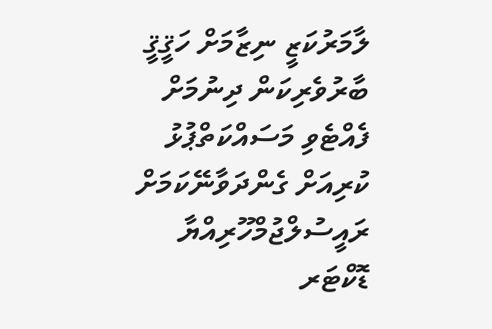ލާމަރުކަޒީ ނިޒާމަށް ހަޤީޤީ ބާރުވެރިކަން ދިނުމަށް ފެއްޓެވި މަސައްކަތްޕުޅު ކުރިއަށް ގެންދަވާނޭކަމަށް ރައީސުލްޖުމްހޫރިއްޔާ ޑޮކްޓަރ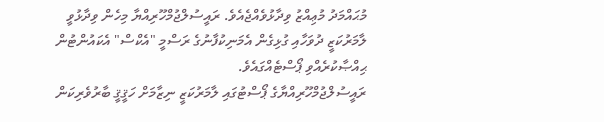މުޙައްމަދު މުޢިއްޒު ވިދާޅުވެއްޖެއެވެ. ރައީސުލްޖުމްހޫރިއްޔާ މިހެން ވިދާޅުވީ ލާމަރުކަޒީ ދުވަހާއި ގުޅިގެން އެމަނިކުފާނުގެ ރަސްމީ "އެކްސް" އެކައުންޓުން ޙިއްޞާކުރެއްވި ޕޯސްޓެއްގައެވެ.
ރައީސުލްޖުމްހޫރިއްޔާގެ ޕޯސްޓުގައި ލާމަރުކަޒީ ނިޒާމަށް ހަޤީޤީ ބާރުވެރިކަން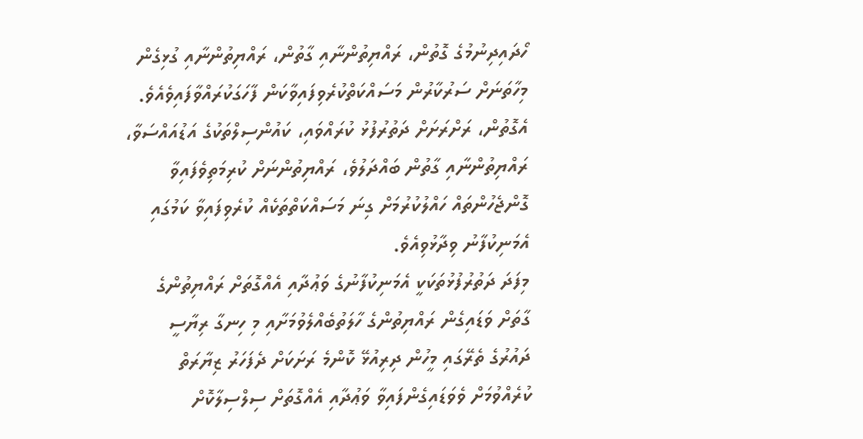ހޯދައިދިނުމުގެ ގޮތުން، ރައްޔިތުންނާއި ގާތުން، ރައްޔިތުންނާއި ގުޅިގެން މިހާތަނަށް ސަރުކާރުން މަސައްކަތްކުރެވިފައިވާކަން ފާހަގަކުރައްވާފައިވެއެވެ. އެގޮތުން، ރަށްރަށަށް ދަތުރުފުޅު ކުރައްވައި، ކައުންސިލްތަކުގެ އަޑުއައްސަވާ، ރައްޔިތުންނާއި ގާތުން ބައްދަލުވެ، ރައްޔިތުންނަށް ކުރިމަތިވެފައިވާ ގޮންޖެހުންތައް ހައްލުކުރުމަށް ގިނަ މަސައްކަތްތަކެއް ކުރެވިފައިވާ ކަމުގައި އެމަނިކުފާނު ވިދާޅުވިއެވެ.
މިފަދަ ދަތުރުފުޅުތަކަކީ އެމަނިކުފާނުގެ ވަޢުދާއި އެއްގޮތަށް ރައްޔިތުންގެ ގާތަށް ވަޑައިގެން ރައްޔިތުންގެ ހާލަތުބެއްލެވުމަށާއި މި ހިނގާ ރިޔާސީ ދައުރުގެ ތެރޭގައި މީހުން ދިރިއުޅޭ ކޮންމެ ރަށަކަށް ދެފަހަރު ޒިޔާރަތް ކުރެއްވުމަށް ވެވަޑައިގެންފައިވާ ވަޢުދާއި އެއްގޮތަށް ސިލްސިލާކޮށް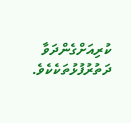ކުރިއަށްގެންދަވާ ދަތުރުފުޅުތަކެކެވެ.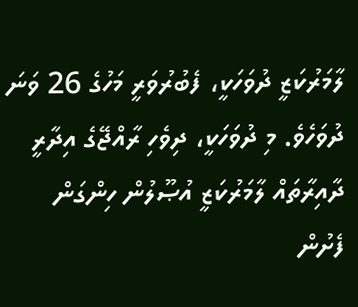ލާމަރުކަޒީ ދުވަހަކީ، ފެބުރުވަރީ މަހުގެ 26 ވަނަ ދުވަހެވެ. މި ދުވަހަކީ، ދިވެހި ރާއްޖޭގެ އިދާރީ ދާއިރާތައް ލާމަރުކަޒީ އުޞޫލުން ހިންގަން ފެށުން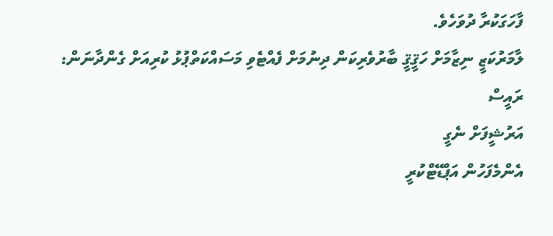ފާހަގަކުރާ ދުވަހެވެ.
ލާމަރުކަޒީ ނިޒާމަށް ހަޤީޤީ ބާރުވެރިކަން ދިނުމަށް ފެއްޓެވި މަސައްކަތްޕުޅު ކުރިއަށް ގެންދާނަން: ރައީސް
އަރުޝީފަށް ނެގީ
އެންމެފަހުން އަޕްޑޭޓްކުރީ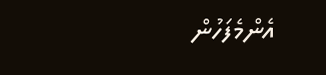އެންމެފަހުން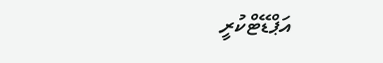އަޕްޑޭޓްކުރީ